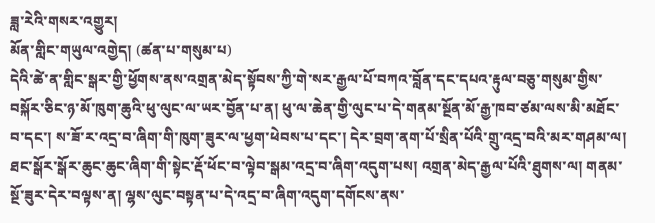ཟླ་རེའི་གསར་འགྱུར།
མོན་གླིང་གཡུལ་འགྱེད། (ཚན་པ་གསུམ་པ)
དེའི་ཚེ་ན་གླིང་སྒར་གྱི་ཕྱོགས་ནས་འགྲན་མེད་སྟོབས་ཀྱི་གེ་སར་རྒྱལ་པོ་བཀའ་བློན་དང་དཔའ་རྟུལ་བཅུ་གསུམ་གྱིས་བསྐོར་ཅིང་ཉ་མོ་ཁུག་ཆུའི་ཕུ་ལུང་ལ་ཡར་བྱོན་པ་ན། ཕུ་ལ་ཆེན་གྱི་ལུང་པ་དེ་གནམ་སྔོན་མོ་རྒྱ་ཁབ་ཙམ་ལས་མི་མཐོང་བ་དང་། ས་ཟོ་ར་འདྲ་བ་ཞིག་གི་ཁུག་ཟུར་ལ་ཕྱག་ཕེབས་པ་དང་། དེར་བྲག་ནག་པོ་སྲིན་པོའི་གྲུ་འདྲ་བའི་མར་གཤམ་ལ། ཐང་སྒོར་སྒོར་ཆུང་ཆུང་ཞིག་གི་སྟེང་རྡོ་ཕོང་བ་ལྟེབ་སྒམ་འདྲ་བ་ཞིག་འདུག་པས། འགྲན་མེད་རྒྱལ་པོའི་ཐུགས་ལ། གནམ་སྔོ་ཟུར་དེར་བལྟས་ན། ལྷས་ལུང་བསྟན་པ་དེ་འདྲ་བ་ཞིག་འདུག་དགོངས་ནས་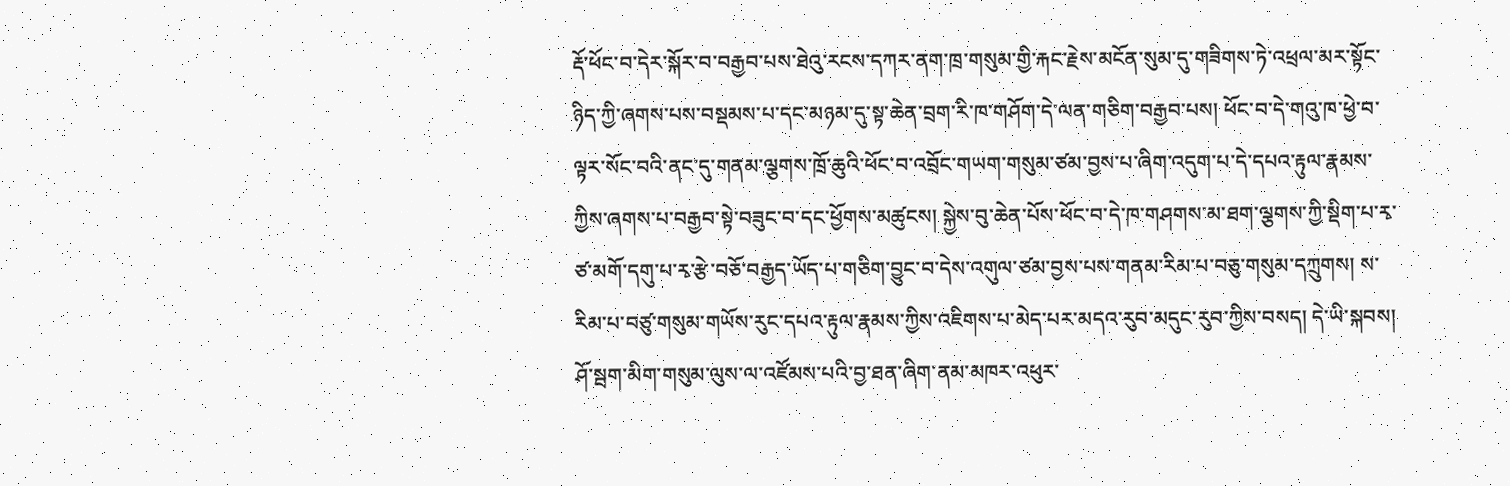རྡོ་ཕོང་བ་དེར་སྐོར་བ་བརྒྱབ་པས་ཐེའུ་རངས་དཀར་ནག་ཁྲ་གསུམ་གྱི་རྐང་རྗེས་མངོན་སུམ་དུ་གཟིགས་ཏེ་འཕྲལ་མར་སྟོང་ཉིད་ཀྱི་ཞགས་པས་བསྡམས་པ་དང་མཉམ་དུ་སྟ་ཆེན་བྲག་རི་ཁ་གཤོག་དེ་ལན་གཅིག་བརྒྱབ་པས། ཕོང་བ་དེ་གའུ་ཁ་ཕྱེ་བ་ལྟར་སོང་བའི་ནང་དུ་གནམ་ལྕགས་ཁྲོ་ཆུའི་ཕོང་བ་འབྲོང་གཡག་གསུམ་ཙམ་བྱས་པ་ཞིག་འདུག་པ་དེ་དཔའ་རྟུལ་རྣམས་ཀྱིས་ཞགས་པ་བརྒྱབ་སྟེ་བཟུང་བ་དང་ཕྱོགས་མཚུངས། སྐྱེས་བུ་ཆེན་པོས་ཕོང་བ་དེ་ཁ་གཤགས་མ་ཐག་ལྕགས་ཀྱི་སྡིག་པ་རྭ་ཙ་མགོ་དགུ་པ་རྭ་རྩེ་བཅོ་བརྒྱད་ཡོད་པ་གཅིག་བྱུང་བ་དེས་འགུལ་ཙམ་བྱས་པས་གནམ་རིམ་པ་བཅུ་གསུམ་དཀྲུགས། ས་རིམ་པ་བཙུ་གསུམ་གཡོས་རུང་དཔའ་རྟུལ་རྣམས་ཀྱིས་འཇིགས་པ་མེད་པར་མདའ་རུབ་མདུང་རུབ་ཀྱིས་བསད། དེ་ཡི་སྐབས། ཤོ་སྦག་མིག་གསུམ་ལུས་ལ་འཛོམས་པའི་བྱ་ཐན་ཞིག་ནམ་མཁར་འཕུར་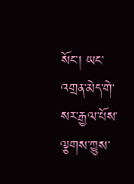སོང་། ཡང་འགྲན་མེད་གེ་སར་རྒྱལ་པོས་ལྕགས་ཀྱུས་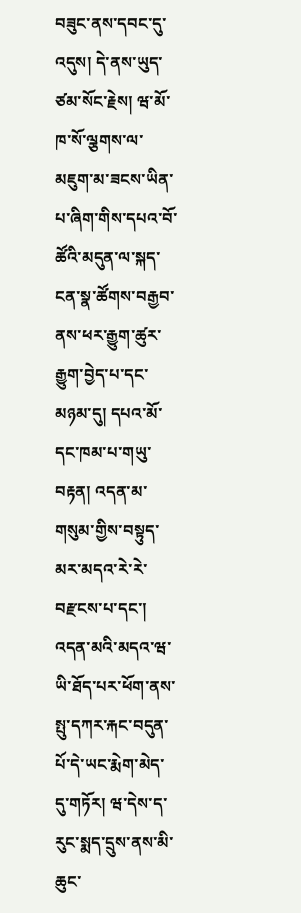བཟུང་ནས་དབང་དུ་འདུས། དེ་ནས་ཡུད་ཙམ་སོང་རྗེས། ཝ་མོ་ཁ་སོ་ལྕགས་ལ་མཇུག་མ་ཟངས་ཡིན་པ་ཞིག་གིས་དཔའ་བོ་ཚོའི་མདུན་ལ་སྐད་ངན་སྣ་ཚོགས་བརྒྱབ་ནས་ཕར་རྒྱུག་ཚུར་རྒྱུག་བྱེད་པ་དང་མཉམ་དུ། དཔའ་མོ་དང་ཁམ་པ་གཡུ་བརྟན། འདན་མ་གསུམ་གྱིས་བསྟུད་མར་མདའ་རེ་རེ་བརྫངས་པ་དང་། འདན་མའི་མདའ་ཝ་ཡི་ཐོད་པར་ཕོག་ནས་སྤུ་དཀར་རྐང་བདུན་པོ་དེ་ཡང་རྨེག་མེད་དུ་གཏོར། ཝ་དེས་ད་རུང་སྨད་དྲུས་ནས་མི་ཆུང་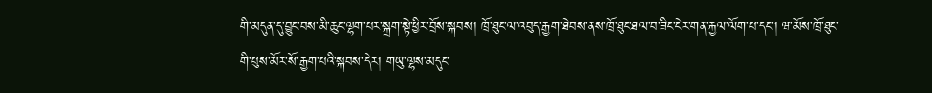གི་མདུན་དུ་བྱུང་བས་མི་ཆུང་ལྷག་པར་སྐྲག་སྟེ་ཕྱིར་བྲོས་སྐབས། ཁྲོ་ཐུང་ལ་འབུད་རྒྱག་ཐེབས་ནས་ཁྲོ་ཐུང་ཐལ་བ་ཟིང་ངེར་གན་རྐྱལ་ལོག་པ་དང་། ཝ་མོས་ཁྲོ་ཐུང་གི་པུས་མོར་སོ་རྒྱག་པའི་སྐབས་དེར། གཡུ་ལྷས་མདུང་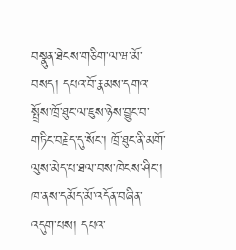བསྣུན་ཐེངས་གཅིག་ལ་ཝ་མོ་བསད། དཔའ་བོ་རྣམས་དགའ་སྤྲོས་ཁྲོ་ཐུང་ལ་ཇུས་ཉེས་བྱུང་བ་གཏིང་བརྗེད་དུ་སོང་། ཁྲོ་ཐུང་ནི་མགོ་ལུས་མེད་པ་ཐལ་བས་ཁེངས་ཤིང་། ཁ་ནས་དམོད་མོ་འདོན་བཞིན་འདུག་པས། དཔའ་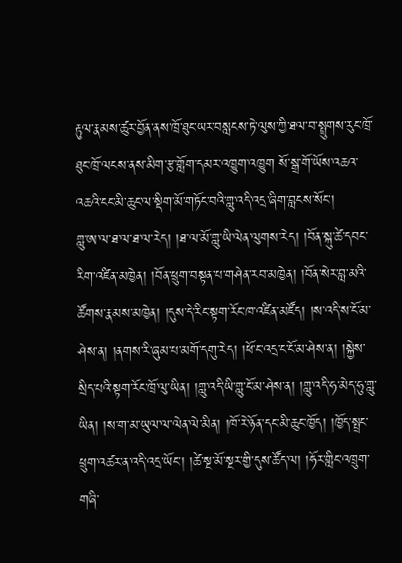རྟུལ་རྣམས་ཚུར་བྱོན་ནས་ཁྲོ་ཐུང་ཡར་བསླངས་ཏེ་ལུས་ཀྱི་ཐལ་བ་སྤྲུགས་རུང་ཁྲོ་ཐུང་ཁྲོ་ལངས་ནས་མིག་རྩ་གློག་དམར་འཁྱུག་འཁྱུག སོ་སྒྲ་གོ་ཡོས་འཆའ་འཆའི་ངང་མི་ཆུང་ལ་སྡིག་མོ་གཏོང་བའི་གླུ་འདི་འདྲ་ཞིག་བླངས་སོང་།
གླུ་ཨ་ལ་ཐ་ལ་ཐ་ལ་རེད། །ཐ་ལ་མོ་གླུ་ཡི་ལེན་ལུགས་རེད། །བོན་སྐུ་ཚེ་དབང་རིག་འཛིན་མཁྱེན། །བོན་ཕྲུག་བསྟན་པ་གཤེན་རབ་མཁྱེན། །བོན་སེར་བླ་མའི་ཚོགས་རྣམས་མཁྱེན། །དུས་དེ་རིང་སྟག་རོང་ཁ་འཛིན་མཛོད། །ས་འདི་ས་ངོ་མ་ཤེས་ན། །ནགས་རི་ཞུམ་པ་མགོ་དགུ་རེད། །ཕོ་ང་འདྲ་ང་ངོ་མ་ཤེས་ན། །སྐྱེས་སྲིད་པའི་སྟག་རོང་ཁྲོ་ལུ་ཡིན། །གླུ་འདི་ཡི་གླུ་ངོ་མ་ཤེས་ན། །གླུ་འདི་ཧ་མེད་ཧུ་གླུ་ཡིན། །ས་ག་མ་ཡུལ་ལ་ལེན་ལེ་མིན། །ཁོ་རེ་ཉོན་དང་མི་ཆུང་ཁྱོད། །ཁྱོད་སྤྲང་ཕྲུག་འཚར་ན་འདི་འདྲ་ཡོང་། །ཚེ་སྔ་མོ་སྔར་གྱི་དུས་ཚོད་ལ། །ཧོར་གླིང་འཁྲུག་གཞི་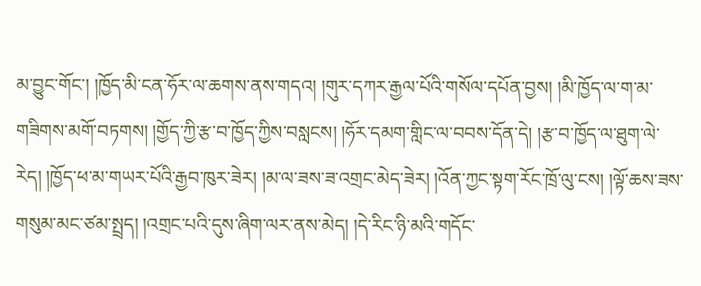མ་བྱུང་གོང་། །ཁྱོད་མི་ངན་ཧོར་ལ་ཆགས་ནས་གདའ། །གུར་དཀར་རྒྱལ་པོའི་གསོལ་དཔོན་བྱས། །མི་ཁྱོད་ལ་ག་མ་གཟིགས་མགོ་བཏགས། །གྱོད་ཀྱི་རྩ་བ་ཁྱོད་ཀྱིས་བསླངས། །ཧོར་དམག་གླིང་ལ་བབས་དོན་དེ། །རྩ་བ་ཁྱོད་ལ་ཐུག་ལེ་རེད། །ཁྱོད་ཕ་མ་གཡར་པོའི་རྒྱབ་ཁུར་ཟེར། །མ་ལ་ཟས་ཟ་འགྲང་མེད་ཟེར། །འོན་ཀྱང་སྟག་རོང་ཁྲོ་ལུ་ངས། །ལྟོ་ཆས་ཟས་གསུམ་མང་ཙམ་སྤྲད། །འགྲང་པའི་དུས་ཞིག་ལར་ནས་མེད། །དེ་རིང་ཉི་མའི་གདོང་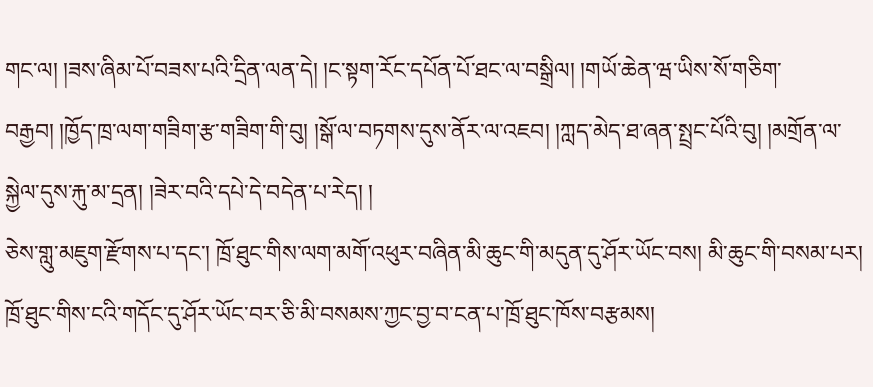གང་ལ། །ཟས་ཞིམ་པོ་བཟས་པའི་དྲིན་ལན་དེ། །ང་སྟག་རོང་དཔོན་པོ་ཐང་ལ་བསྒྲིལ། །གཡོ་ཆེན་ཝ་ཡིས་སོ་གཅིག་བརྒྱབ། །ཁྱོད་ཁྲ་ལག་གཟིག་རྩ་གཟིག་གི་བུ། །སྒོ་ལ་བཏགས་དུས་ནོར་ལ་འཇབ། །ཀླད་མེད་ཐ་ཞན་སྤྲང་པོའི་བུ། །མགྲོན་ལ་སྐྱེལ་དུས་རྐུ་མ་དྲན། །ཟེར་བའི་དཔེ་དེ་བདེན་པ་རེད། །
ཅེས་གླུ་མཇུག་རྫོགས་པ་དང་། ཁྲོ་ཐུང་གིས་ལག་མགོ་འཕུར་བཞིན་མི་ཆུང་གི་མདུན་དུ་ཤོར་ཡོང་བས། མི་ཆུང་གི་བསམ་པར། ཁྲོ་ཐུང་གིས་ངའི་གདོང་དུ་ཤོར་ཡོང་བར་ཅི་མི་བསམས་ཀྱང་བྱ་བ་ངན་པ་ཁྲོ་ཐུང་ཁོས་བརྩམས།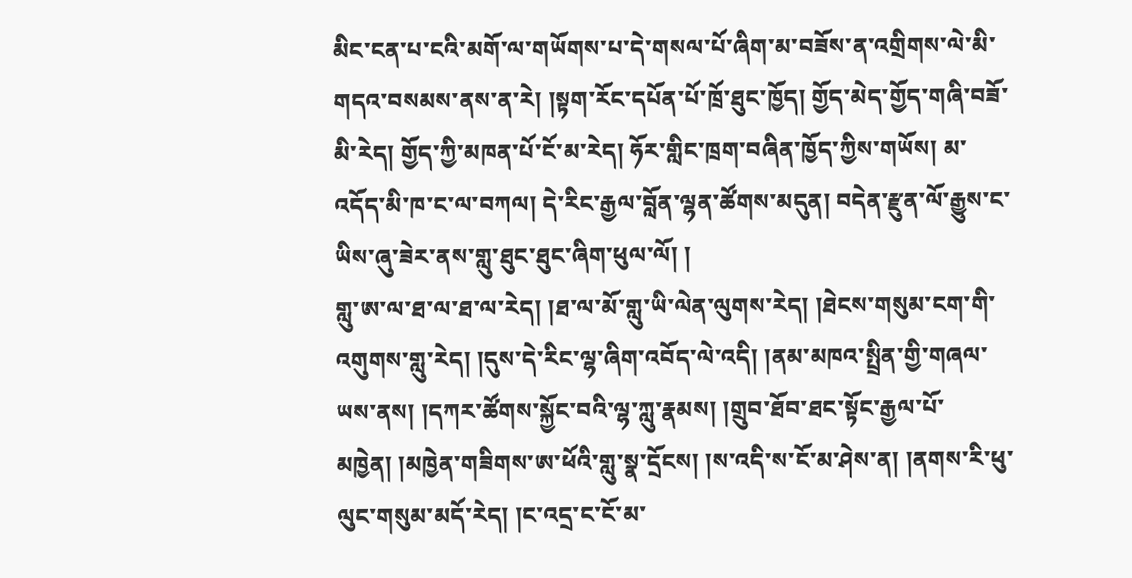མིང་ངན་པ་ངའི་མགོ་ལ་གཡོགས་པ་དེ་གསལ་པོ་ཞིག་མ་བཟོས་ན་འགྲིགས་ལེ་མི་གདའ་བསམས་ནས་ན་རེ། །སྟག་རོང་དཔོན་པོ་ཁྲོ་ཐུང་ཁྱོད། གྱོད་མེད་གྱོད་གཞི་བཟོ་མི་རེད། གྱོད་ཀྱི་མཁན་པོ་ངོ་མ་རེད། ཧོར་གླིང་ཁྲག་བཞིན་ཁྱོད་ཀྱིས་གཡོས། མ་འདོད་མི་ཁ་ང་ལ་བཀལ། དེ་རིང་རྒྱལ་བློན་ལྷན་ཚོགས་མདུན། བདེན་རྫུན་ལོ་རྒྱུས་ང་ཡིས་ཞུ་ཟེར་ནས་གླུ་ཐུང་ཐུང་ཞིག་ཕུལ་ལོ། །
གླུ་ཨ་ལ་ཐ་ལ་ཐ་ལ་རེད། །ཐ་ལ་མོ་གླུ་ཡི་ལེན་ལུགས་རེད། །ཐེངས་གསུམ་ངག་གི་འགུགས་གླུ་རེད། །དུས་དེ་རིང་ལྷ་ཞིག་འབོད་ལེ་འདི། །ནམ་མཁའ་སྤྲིན་གྱི་གཞལ་ཡས་ནས། །དཀར་ཚོགས་སྐྱོང་བའི་ལྷ་ཀླུ་རྣམས། །གྲུབ་ཐོབ་ཐང་སྟོང་རྒྱལ་པོ་མཁྱེན། །མཁྱེན་གཟིགས་ཨ་ཕོའི་གླུ་སྣ་དྲོངས། །ས་འདི་ས་ངོ་མ་ཤེས་ན། །ནགས་རི་ཕུ་ལུང་གསུམ་མདོ་རེད། །ང་འདྲ་ང་ངོ་མ་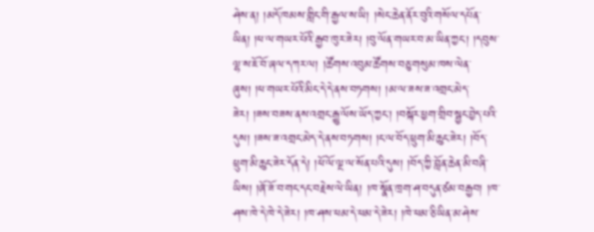ཤེས་ན། །མདོ་ཁམས་གླིང་གི་རྒྱལ་ས་ཡི། །སེང་ཆེན་ནོར་བུའི་གསོལ་དཔོན་ཡིན། །ཕ་ལ་གཡར་པོའི་རྒྱབ་ཁུར་ཟེར། །བུ་ལོན་གཡར་བ་མ་ཡིན་ཀྱང་། །དབུས་ལྷ་ས་ཇོ་བོ་ཞལ་དཀར་ལ། །ཚོགས་འབུམ་ཚོགས་བཅུ་གསུམ་ཁས་ལེན་ཞུས། །ཕ་གཡར་པོའི་མིང་དེ་དེ་ནས་བཏགས། །མ་ལ་ཟས་ཟ་འགྲང་མེད་ཟེར། །ཟས་བཟས་ནས་འགྲང་རྒྱུ་ལོས་ཡོད་ཀྱང་། །བསྐོར་ཕྱག་གྲིབ་སྦྱང་བྱེད་པའི་དུས། །ཟས་ཟ་འགྲང་མེད་དེ་ནས་བཏགས། །ང་ལ་བོད་ཕྲུག་མི་ཆུང་ཟེར། །བོད་ཕྲུག་མི་ཆུང་ཟེར་དོན་དེ། །ཕོ་ལོ་ལྔ་ལ་སོན་པའི་དུས། །བོད་ཀྱི་བློན་ཆེན་མི་བཞི་ཡིས། །ཞོ་ཟོ་བ་གང་དང་བརྗེས་ལེ་ཡིན། །ཁ་སྣོན་ཁྲག་ཤ་བདུན་ཙམ་བརྒྱབ། །ཁ་ཤས་ཁེ་དེ་ཁེ་དེ་ཟེར། །ཁ་ཤས་ཕམ་དེ་ཕམ་དེ་ཟེར། །ཁེ་ཕམ་ཅི་ཡིན་མ་ཤེས་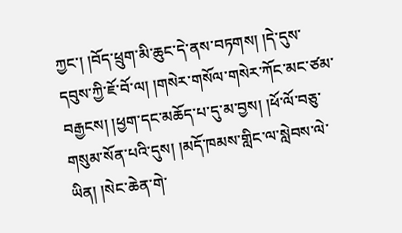ཀྱང་། །བོད་ཕྲུག་མི་ཆུང་དེ་ནས་བཏགས། །དེ་དུས་དབུས་ཀྱི་ཇོ་བོ་ལ། །གསེར་གསོལ་གསེར་ཀོང་མང་ཙམ་བརྒྱངས། །ཕྱག་དང་མཆོད་པ་དུ་མ་བྱས། །ཕོ་ལོ་བཅུ་གསུམ་སོན་པའི་དུས། །མདོ་ཁམས་གླིང་ལ་སླེབས་ལེ་ཡིན། །སེང་ཆེན་གེ་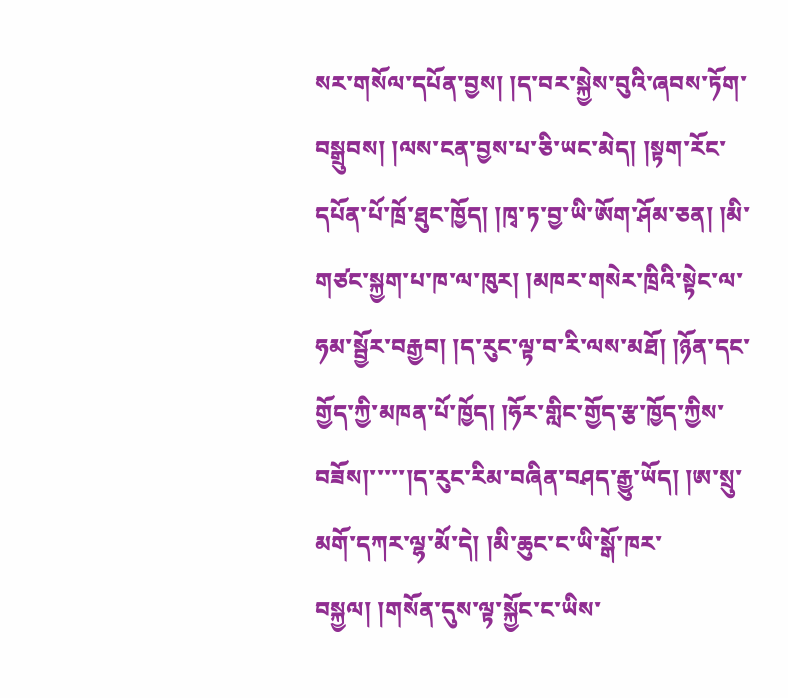སར་གསོལ་དཔོན་བྱས། །ད་བར་སྐྱེས་བུའི་ཞབས་ཏོག་བསྒྲུབས། །ལས་ངན་བྱས་པ་ཅི་ཡང་མེད། །སྟག་རོང་དཔོན་པོ་ཁྲོ་ཐུང་ཁྱོད། །ཁྭ་ཏ་བྱ་ཡི་ཨོག་ཤོམ་ཅན། །མི་གཙང་སྐྱག་པ་ཁ་ལ་ཁུར། །མཁར་གསེར་ཁྲིའི་སྟེང་ལ་ཧམ་སྦྱོར་བརྒྱབ། །ད་རུང་ལྟ་བ་རི་ལས་མཐོ། །ཉོན་དང་གྱོད་ཀྱི་མཁན་པོ་ཁྱོད། །ཧོར་གླིང་གྱོད་རྩ་ཁྱོད་ཀྱིས་བཟོས།་་་་་།ད་རུང་རིམ་བཞིན་བཤད་རྒྱུ་ཡོད། །ཨ་སྲུ་མགོ་དཀར་ལྷ་མོ་དེ། །མི་ཆུང་ང་ཡི་སྒོ་ཁར་བསྐྱལ། །གསོན་དུས་ལྟ་སྐྱོང་ང་ཡིས་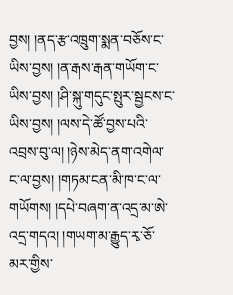བྱས། །ནད་རྩ་འཁྲུག་སྨན་བཅོས་ང་ཡིས་བྱས། །ན་རྒས་རྒན་གཡོག་ང་ཡིས་བྱས། །ཤི་སྐུ་གདུང་སྤུར་སྦྱངས་ང་ཡིས་བྱས། །ལས་དེ་ཚོ་བྱས་པའི་འབྲས་བུ་ལ། །ཉེས་མེད་ནག་འགེལ་ང་ལ་བྱས། །གཏམ་ངན་མི་ཁ་ང་ལ་གཡོགས། །དཔེ་བཞག་ན་འདྲ་མ་ཨེ་འདྲ་གདའ། །གཡག་མ་རྒྱུད་རྭ་ཅོ་མར་གྱིས་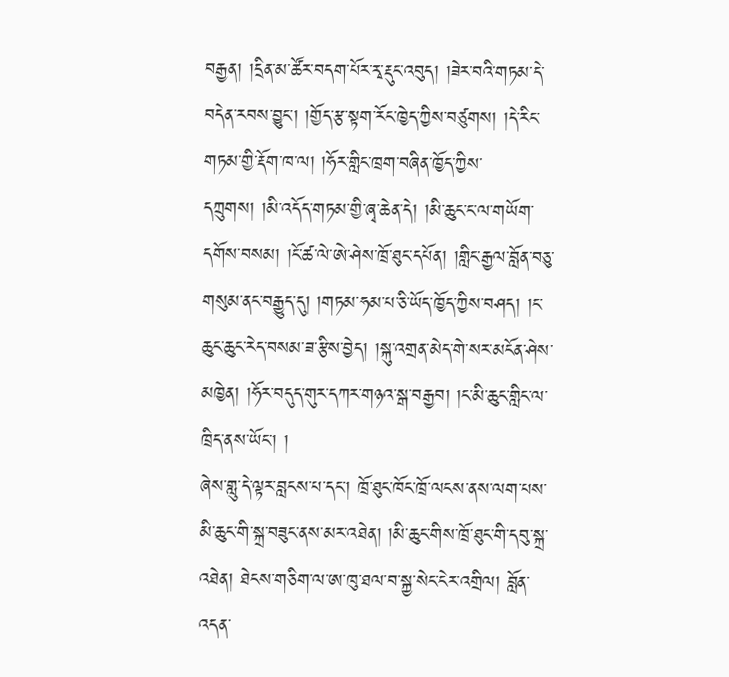བརྒྱན། །དྲིན་མ་ཚོར་བདག་པོར་རྭ་རྡུང་འབུད། །ཟེར་བའི་གཏམ་དེ་བདེན་རབས་བྱུང་། །གྱོད་རྩ་སྟག་རོང་ཁྱེད་ཀྱིས་བཙུགས། །དེ་རིང་གཏམ་གྱི་རྡོག་ཁ་ལ། །ཧོར་གླིང་ཁྲག་བཞིན་ཁྱོད་ཀྱིས་དཀྲུགས། །མི་འདོད་གཏམ་གྱི་ཞྭ་ཆེན་དེ། །མི་ཆུང་ང་ལ་གཡོག་དགོས་བསམ། །ངོ་ཚ་ལེ་ཨེ་ཤེས་ཁྲོ་ཐུང་དཔོན། །གླིང་རྒྱལ་བློན་བཅུ་གསུམ་ནང་བརྒྱུད་དུ། །གཏམ་ཧམ་པ་ཅི་ཡོད་ཁྱོད་ཀྱིས་བཤད། །ང་ཆུང་ཆུང་རེད་བསམ་ཟ་རྩིས་བྱེད། །སྐུ་འགྲན་མེད་གེ་སར་མངོན་ཤེས་མཁྱེན། །ཧོར་བདུད་གུར་དཀར་གཉའ་སྒ་བརྒྱབ། །ང་མི་ཆུང་གླིང་ལ་ཁྲིད་ནས་ཡོང་། །
ཞེས་གླུ་དེ་ལྟར་བླངས་པ་དང་། ཁྲོ་ཐུང་ཁོང་ཁྲོ་ལངས་ནས་ལག་པས་མི་ཆུང་གི་སྐྲ་བཟུང་ནས་མར་འཐེན། །མི་ཆུང་གིས་ཁྲོ་ཐུང་གི་དབུ་སྐྲ་འཐེན། ཐེངས་གཅིག་ལ་ཨ་ཁུ་ཐལ་བ་སྐྱ་སེང་ངེར་འགྲིལ། བློན་འདན་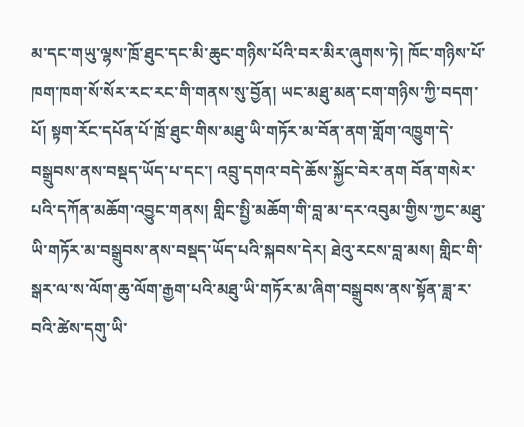མ་དང་གཡུ་ལྷས་ཁྲོ་ཐུང་དང་མི་ཆུང་གཉིས་པོའི་བར་མིར་ཞུགས་ཏེ། ཁོང་གཉིས་པོ་ཁག་ཁག་སོ་སོར་རང་རང་གི་གནས་སུ་བྱོན། ཡང་མཐུ་མན་ངག་གཉིས་ཀྱི་བདག་པོ། སྟག་རོང་དཔོན་པོ་ཁྲོ་ཐུང་གིས་མཐུ་ཡི་གཏོར་མ་བོན་ནག་གློག་འཁྱུག་དེ་བསྒྲུབས་ནས་བསྡད་ཡོད་པ་དང་། འབྲུ་དགའ་བདེ་ཆོས་སྐྱོང་བེར་ནག བོན་གསེར་པའི་དཀོན་མཆོག་འབྱུང་གནས། གླིང་སྤྱི་མཆོག་གི་བླ་མ་དར་འབུམ་གྱིས་ཀྱང་མཐུ་ཡི་གཏོར་མ་བསྒྲུབས་ནས་བསྡད་ཡོད་པའི་སྐབས་དེར། ཐེའུ་རངས་བླ་མས། གླིང་གི་སྒར་ལ་ས་ལོག་ཆུ་ལོག་རྒྱག་པའི་མཐུ་ཡི་གཏོར་མ་ཞིག་བསྒྲུབས་ནས་སྟོན་ཟླ་ར་བའི་ཚེས་དགུ་ཡི་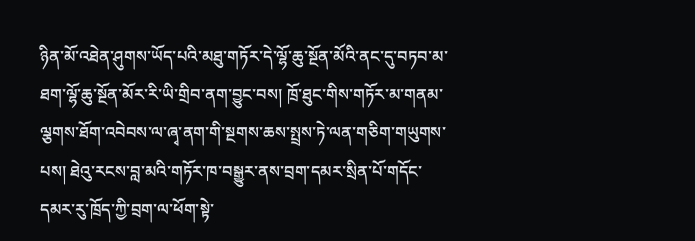ཉིན་མོ་འཐེན་ཤུགས་ཡོད་པའི་མཐུ་གཏོར་དེ་ལྷོ་ཆུ་སྔོན་མོའི་ནང་དུ་བཏབ་མ་ཐག་ལྷོ་ཆུ་སྔོན་མོར་རི་ཡི་གྲིབ་ནག་བྱུང་བས། ཁྲོ་ཐུང་གིས་གཏོར་མ་གནམ་ལྕགས་ཐོག་འབེབས་ལ་ཞྭ་ནག་གི་སྔགས་ཆས་སྤྲས་ཏེ་ལན་གཅིག་གཡུགས་པས། ཐེའུ་རངས་བླ་མའི་གཏོར་ཁ་བསྒྱུར་ནས་བྲག་དམར་སྲིན་པོ་གདོང་དམར་རུ་ཁྲོད་ཀྱི་བྲག་ལ་ཕོག་སྟེ་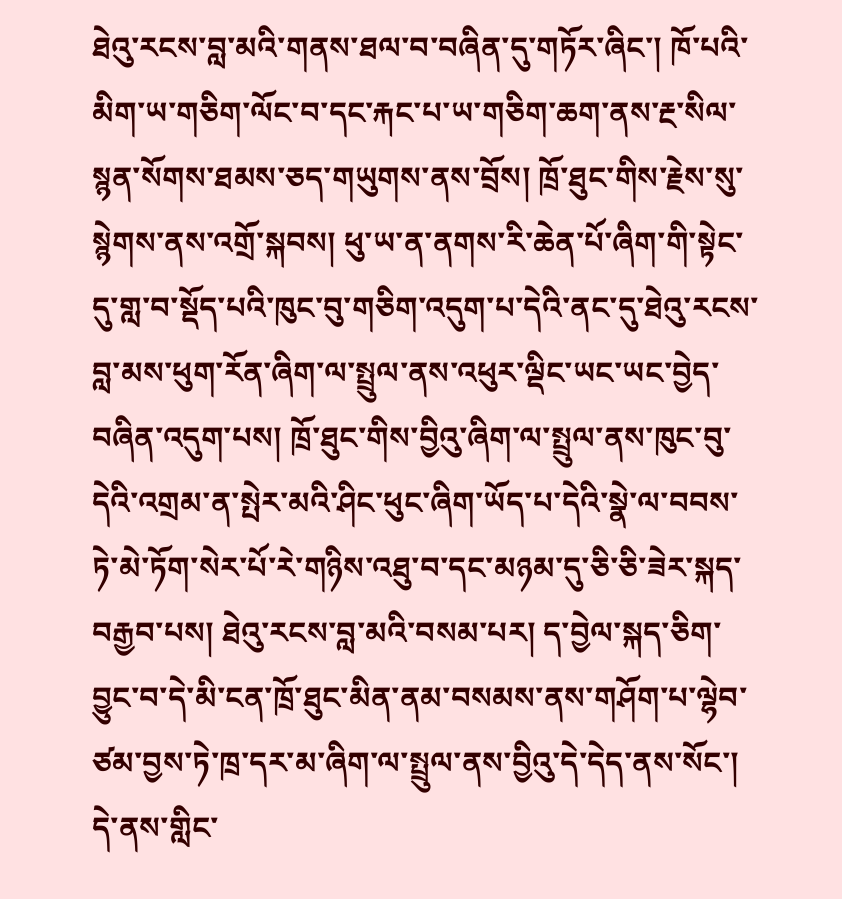ཐེའུ་རངས་བླ་མའི་གནས་ཐལ་བ་བཞིན་དུ་གཏོར་ཞིང་། ཁོ་པའི་མིག་ཡ་གཅིག་ལོང་བ་དང་རྐང་པ་ཡ་གཅིག་ཆག་ནས་རྔ་སིལ་སྙན་སོགས་ཐམས་ཅད་གཡུགས་ནས་བྲོས། ཁྲོ་ཐུང་གིས་རྗེས་སུ་སྙེགས་ནས་འགྲོ་སྐབས། ཕུ་ཡ་ན་ནགས་རི་ཆེན་པོ་ཞིག་གི་སྟེང་དུ་གླ་བ་སྡོད་པའི་ཁུང་བུ་གཅིག་འདུག་པ་དེའི་ནང་དུ་ཐེའུ་རངས་བླ་མས་ཕུག་རོན་ཞིག་ལ་སྤྲུལ་ནས་འཕུར་ལྡིང་ཡང་ཡང་བྱེད་བཞིན་འདུག་པས། ཁྲོ་ཐུང་གིས་བྱིའུ་ཞིག་ལ་སྤྲུལ་ནས་ཁུང་བུ་དེའི་འགྲམ་ན་སྤེར་མའི་ཤིང་ཕུང་ཞིག་ཡོད་པ་དེའི་སྣེ་ལ་བབས་ཏེ་མེ་ཏོག་སེར་པོ་རེ་གཉིས་འཐུ་བ་དང་མཉམ་དུ་ཅི་ཅི་ཟེར་སྐད་བརྒྱབ་པས། ཐེའུ་རངས་བླ་མའི་བསམ་པར། ད་བྱེལ་སྐད་ཅིག་བྱུང་བ་དེ་མི་ངན་ཁྲོ་ཐུང་མིན་ནམ་བསམས་ནས་གཤོག་པ་ལྷེབ་ཙམ་བྱས་ཏེ་ཁྲ་དར་མ་ཞིག་ལ་སྤྲུལ་ནས་བྱིའུ་དེ་དེད་ནས་སོང་། དེ་ནས་གླིང་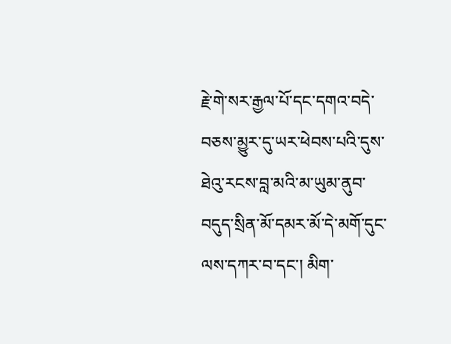རྗེ་གེ་སར་རྒྱལ་པོ་དང་དགའ་བདེ་བཅས་མྱུར་དུ་ཡར་ཕེབས་པའི་དུས་ཐེའུ་རངས་བླ་མའི་མ་ཡུམ་ནུབ་བདུད་སྲིན་མོ་དམར་མོ་དེ་མགོ་དུང་ལས་དཀར་བ་དང་། མིག་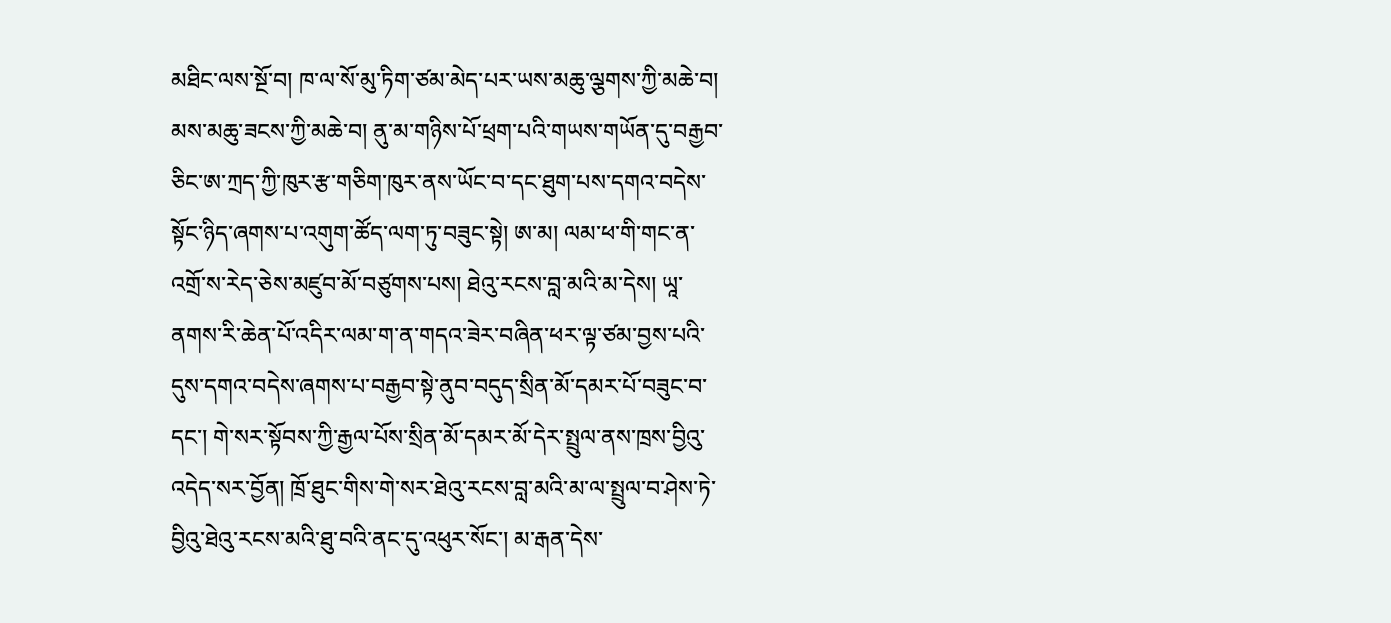མཐིང་ལས་སྔོ་བ། ཁ་ལ་སོ་མུ་ཏིག་ཙམ་མེད་པར་ཡས་མཆུ་ལྕགས་ཀྱི་མཆེ་བ། མས་མཆུ་ཟངས་ཀྱི་མཆེ་བ། ནུ་མ་གཉིས་པོ་ཕྲག་པའི་གཡས་གཡོན་དུ་བརྒྱབ་ཅིང་ཨ་ཀྲད་ཀྱི་ཁུར་རྩ་གཅིག་ཁུར་ནས་ཡོང་བ་དང་ཐུག་པས་དགའ་བདེས་སྟོང་ཉིད་ཞགས་པ་འགུག་ཚོད་ལག་ཏུ་བཟུང་སྟེ། ཨ་མ། ལམ་ཕ་གི་གང་ན་འགྲོ་ས་རེད་ཅེས་མཛུབ་མོ་བཙུགས་པས། ཐེའུ་རངས་བླ་མའི་མ་དེས། ཡཱ་ནགས་རི་ཆེན་པོ་འདིར་ལམ་ག་ན་གདའ་ཟེར་བཞིན་ཕར་ལྟ་ཙམ་བྱས་པའི་དུས་དགའ་བདེས་ཞགས་པ་བརྒྱབ་སྟེ་ནུབ་བདུད་སྲིན་མོ་དམར་པོ་བཟུང་བ་དང་། གེ་སར་སྟོབས་ཀྱི་རྒྱལ་པོས་སྲིན་མོ་དམར་མོ་དེར་སྤྲུལ་ནས་ཁྲས་བྱིའུ་འདེད་སར་བྱོན། ཁྲོ་ཐུང་གིས་གེ་སར་ཐེའུ་རངས་བླ་མའི་མ་ལ་སྤྲུལ་བ་ཤེས་ཏེ་བྱིའུ་ཐེའུ་རངས་མའི་ཐུ་བའི་ནང་དུ་འཕུར་སོང་། མ་རྒན་དེས་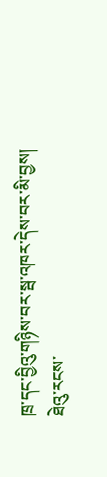ཁྲ་དང་བྱིའུ་གཉིས་བར་སྦ་འཁར་དེས་བར་མི་བྱས། ཐེའུ་རངས་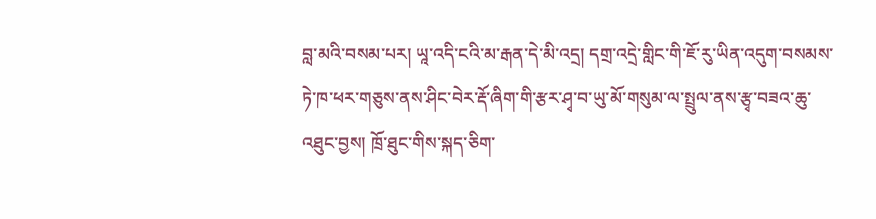བླ་མའི་བསམ་པར། ཡཱ་འདི་ངའི་མ་རྒན་དེ་མི་འདྲ། དགྲ་འདྲེ་གླིང་གི་ཇོ་རུ་ཡིན་འདུག་བསམས་ཏེ་ཁ་ཕར་གཅུས་ནས་ཤིང་བེར་རྡོ་ཞིག་གི་རྩར་ཤྭ་བ་ཡུ་མོ་གསུམ་ལ་སྤྲུལ་ནས་རྩྭ་བཟའ་ཆུ་འཐུང་བྱས། ཁྲོ་ཐུང་གིས་སྐད་ཅིག་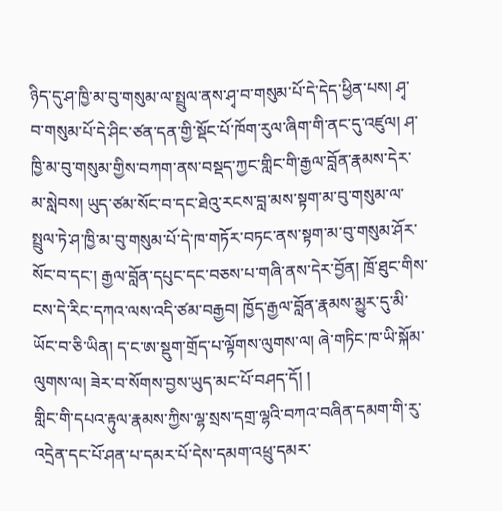ཉིད་དུ་ཤ་ཁྱི་མ་བུ་གསུམ་ལ་སྤྲུལ་ནས་ཤྭ་བ་གསུམ་པོ་དེ་དེད་ཕྱིན་པས། ཤྭ་བ་གསུམ་པོ་དེ་ཤིང་ཙན་དན་གྱི་སྡོང་པོ་ཁོག་རུལ་ཞིག་གི་ནང་དུ་འཛུལ། ཤ་ཁྱི་མ་བུ་གསུམ་གྱིས་བཀག་ནས་བསྡད་ཀྱང་གླིང་གི་རྒྱལ་བློན་རྣམས་དེར་མ་སླེབས། ཡུད་ཙམ་སོང་བ་དང་ཐེའུ་རངས་བླ་མས་སྟག་མ་བུ་གསུམ་ལ་སྤྲུལ་ཏེ་ཤ་ཁྱི་མ་བུ་གསུམ་པོ་དེ་ཁ་གཏོར་བཏང་ནས་སྟག་མ་བུ་གསུམ་ཤོར་སོང་བ་དང་། རྒྱལ་བློན་དཔུང་དང་བཅས་པ་གཞི་ནས་དེར་བྱོན། ཁྲོ་ཐུང་གིས་ངས་དེ་རིང་དཀའ་ལས་འདི་ཙམ་བརྒྱབ། ཁྱོད་རྒྱལ་བློན་རྣམས་མྱུར་དུ་མི་ཡོང་བ་ཅི་ཡིན། ད་ང་ཨ་སྡུག་གྲོད་པ་ལྟོགས་ལུགས་ལ། ཞེ་གཏིང་ཁ་ཡི་སྐོམ་ལུགས་ལ། ཟེར་བ་སོགས་བྱས་ཡུད་མང་པོ་བཤད་དོ། །
གླིང་གི་དཔའ་རྟུལ་རྣམས་ཀྱིས་ལྷ་སྲས་དགྲ་ལྷའི་བཀའ་བཞིན་དམག་གི་རུ་འདྲེན་དང་པོ་ཤན་པ་དམར་པོ་དེས་དམག་འཕྲུ་དམར་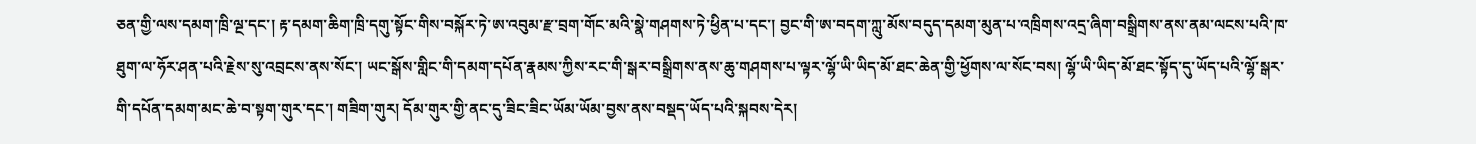ཅན་གྱི་ལས་དམག་ཁྲི་ལྔ་དང་། རྟ་དམག་ཆིག་ཁྲི་དགུ་སྟོང་གིས་བསྐོར་ཏེ་ཨ་འབུམ་རྫ་བྲག་གོང་མའི་སྣེ་གཤགས་ཏེ་ཕྱིན་པ་དང་། བྱང་གི་ཨ་བདག་ཀླུ་མོས་བདུད་དམག་མུན་པ་འཁྲིགས་འདྲ་ཞིག་བསྒྲིགས་ནས་ནམ་ལངས་པའི་ཁ་ཐུག་ལ་ཧོར་ཤན་པའི་རྗེས་སུ་འབྲངས་ནས་སོང་། ཡང་སྒོས་གླིང་གི་དམག་དཔོན་རྣམས་ཀྱིས་རང་གི་སྒར་བསྒྲིགས་ནས་ཆུ་གཤགས་པ་ལྟར་ལྷོ་ཡི་ཡིད་མོ་ཐང་ཆེན་གྱི་ཕྱོགས་ལ་སོང་བས། ལྷོ་ཡི་ཡིད་མོ་ཐང་སྟོད་དུ་ཡོད་པའི་ལྷོ་སྒར་གི་དཔོན་དམག་མང་ཆེ་བ་སྟག་གུར་དང་། གཟིག་གུར། དོམ་གུར་གྱི་ནང་དུ་ཟིང་ཟིང་ཡོམ་ཡོམ་བྱས་ནས་བསྡད་ཡོད་པའི་སྐབས་དེར།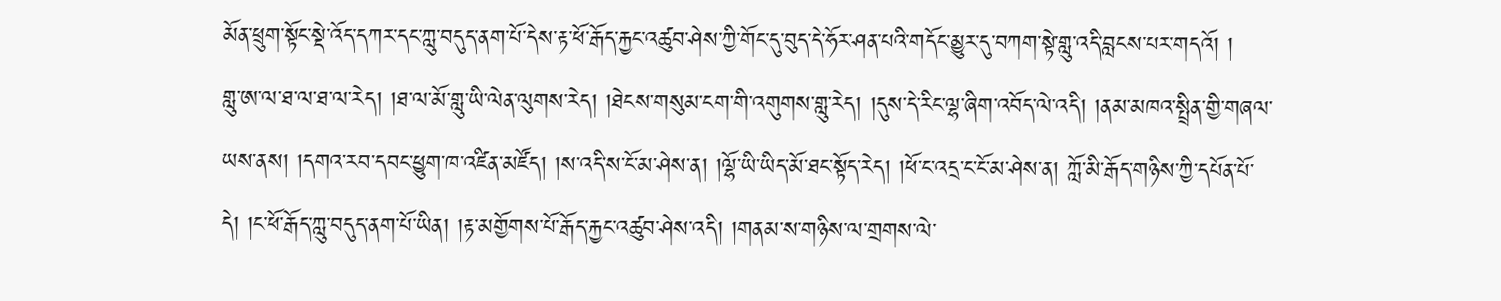མོན་ཕྲུག་སྟོང་སྡེ་འོད་དཀར་དང་ཀླུ་བདུད་ནག་པོ་དེས་རྟ་ཕོ་རྒོད་རྐྱང་འཚུབ་ཤེས་ཀྱི་གོང་དུ་བུད་དེ་ཧོར་ཤན་པའི་གདོང་མྱུར་དུ་བཀག་སྟེ་གླུ་འདི་བླངས་པར་གདའོ། །
གླུ་ཨ་ལ་ཐ་ལ་ཐ་ལ་རེད། །ཐ་ལ་མོ་གླུ་ཡི་ལེན་ལུགས་རེད། །ཐེངས་གསུམ་ངག་གི་འགུགས་གླུ་རེད། །དུས་དེ་རིང་ལྷ་ཞིག་འབོད་ལེ་འདི། །ནམ་མཁའ་སྤྲིན་གྱི་གཞལ་ཡས་ནས། །དགའ་རབ་དབང་ཕྱུག་ཁ་འཛིན་མཛོད། །ས་འདི་ས་ངོ་མ་ཤེས་ན། །ལྷོ་ཡི་ཡིད་མོ་ཐང་སྟོད་རེད། །ཕོ་ང་འདྲ་ང་ངོ་མ་ཤེས་ན། ཀློ་མི་རྒོད་གཉིས་ཀྱི་དཔོན་པོ་དེ། །ང་ཕོ་རྒོད་ཀླུ་བདུད་ནག་པོ་ཡིན། །རྟ་མགྱོགས་པོ་རྒོད་རྐྱང་འཚུབ་ཤེས་འདི། །གནམ་ས་གཉིས་ལ་གྲགས་ལེ་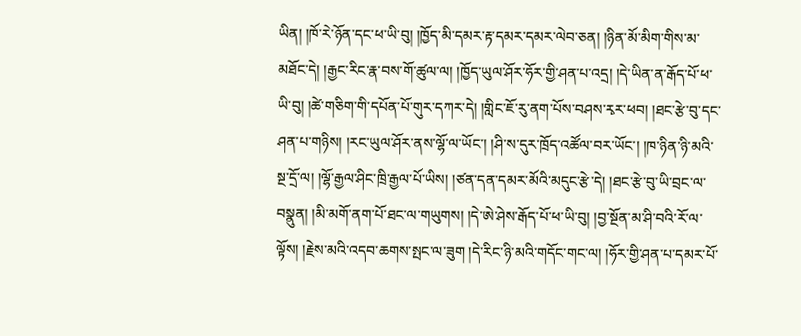ཡིན། །ཁོ་རེ་ཉོན་དང་ཕ་ཡི་བུ། །ཁྱོད་མི་དམར་རྟ་དམར་དམར་ལེབ་ཅན། །ཉིན་མོ་མིག་གིས་མ་མཐོང་དེ། །རྒྱང་རིང་རྣ་བས་གོ་ཚུལ་ལ། །ཁྱོད་ཡུལ་ཤོར་ཧོར་གྱི་ཤན་པ་འདྲ། །དེ་ཡིན་ན་རྒོད་པོ་ཕ་ཡི་བུ། །ཚེ་གཅིག་གི་དཔོན་པོ་གུར་དཀར་དེ། །གླིང་ཇོ་རུ་ནག་པོས་བཤས་རྭར་ཕབ། །ཐང་རྩེ་བུ་དང་ཤན་པ་གཉིས། །རང་ཡུལ་ཤོར་ནས་ལྷོ་ལ་ཡོང་། །ཤི་ས་དུར་ཁྲོད་འཚོལ་བར་ཡོང་། །ཁ་ཉིན་ཉི་མའི་སྔ་དྲོ་ལ། །ལྷོ་རྒྱལ་ཤིང་ཁྲི་རྒྱལ་པོ་ཡིས། །ཙན་དན་དམར་མོའི་མདུང་རྩེ་དེ། །ཐང་རྩེ་བུ་ཡི་བྲང་ལ་བསྣུན། །མི་མགོ་ནག་པོ་ཐང་ལ་གཡུགས། །དེ་ཨེ་ཤེས་རྒོད་པོ་ཕ་ཡི་བུ། །བྱ་སྔོན་མ་ཤི་བའི་རོ་ལ་ལྟོས། །རྗེས་མའི་འདབ་ཆགས་སྤང་ལ་ཟུག །དེ་རིང་ཉི་མའི་གདོང་གང་ལ། །ཧོར་གྱི་ཤན་པ་དམར་པོ་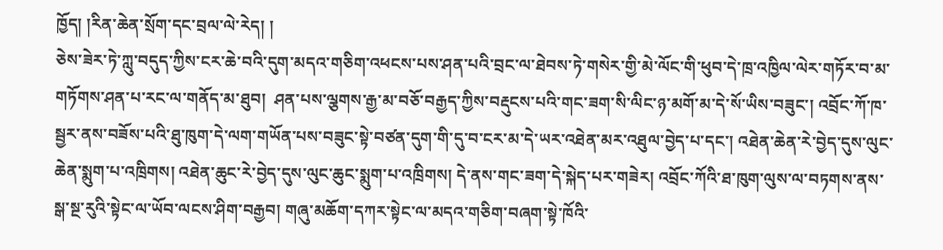ཁྱོད། །རིན་ཆེན་སྲོག་དང་བྲལ་ལེ་རེད། །
ཅེས་ཟེར་ཏེ་ཀླུ་བདུད་ཀྱིས་ངར་ཆེ་བའི་དུག་མདའ་གཅིག་འཕངས་པས་ཤན་པའི་བྲང་ལ་ཐེབས་ཏེ་གསེར་གྱི་མེ་ལོང་གི་ཕུབ་དེ་ཁྲ་འཁྱིལ་ལེར་གཏོར་བ་མ་གཏོགས་ཤན་པ་རང་ལ་གནོད་མ་ཐུབ།  ཤན་པས་ལྕགས་རྒྱ་མ་བཅོ་བརྒྱད་ཀྱིས་བརྡུངས་པའི་གང་ཟག་སི་ལིང་ཉ་མགོ་མ་དེ་སོ་ཡིས་བཟུང་། འབྲོང་ཀོ་ཁ་སྦྱར་ནས་བཟོས་པའི་ཐུ་ཁུག་དེ་ལག་གཡོན་པས་བཟུང་སྟེ་བཙན་དུག་གི་དུ་བ་ངར་མ་དེ་ཡར་འཐེན་མར་འཐུལ་བྱེད་པ་དང་། འཐེན་ཆེན་རེ་བྱེད་དུས་ལུང་ཆེན་སྨུག་པ་འཁྲིགས། འཐེན་ཆུང་རེ་བྱེད་དུས་ལུང་ཆུང་སྨུག་པ་འཁྲིགས། དེ་ནས་གང་ཟག་དེ་སྐེད་པར་གཟེར། འབྲོང་ཀོའི་ཐ་ཁུག་ལུས་ལ་བཏགས་ནས་སྒ་སྔ་རུའི་སྟེང་ལ་ཡོབ་ལངས་ཤིག་བརྒྱབ། གཞུ་མཆོག་དཀར་སྟེང་ལ་མདའ་གཅིག་བཞག་སྟེ་ཁོའི་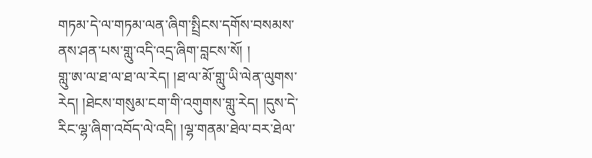གཏམ་དེ་ལ་གཏམ་ལན་ཞིག་སྤྲིངས་དགོས་བསམས་ནས་ཤན་པས་གླུ་འདི་འདྲ་ཞིག་བླངས་སོ། །
གླུ་ཨ་ལ་ཐ་ལ་ཐ་ལ་རེད། །ཐ་ལ་མོ་གླུ་ཡི་ལེན་ལུགས་རེད། །ཐེངས་གསུམ་ངག་གི་འགུགས་གླུ་རེད། །དུས་དེ་རིང་ལྷ་ཞིག་འབོད་ལེ་འདི། །ལྷ་གནམ་ཐེལ་བར་ཐེལ་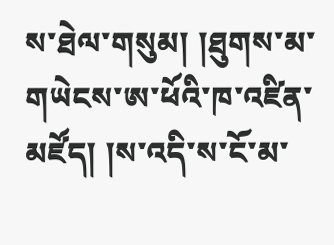ས་ཐེལ་གསུམ། །ཐུགས་མ་གཡེངས་ཨ་ཕོའི་ཁ་འཛིན་མཛོད། །ས་འདི་ས་ངོ་མ་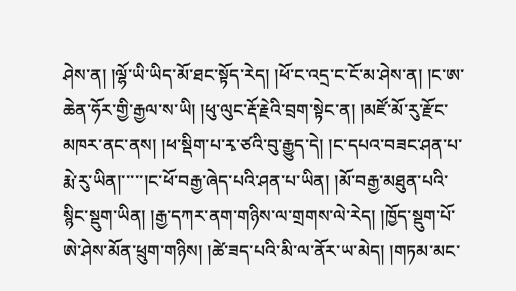ཤེས་ན། །ལྷོ་ཡི་ཡིད་མོ་ཐང་སྟོད་རེད། །ཕོ་ང་འདྲ་ང་ངོ་མ་ཤེས་ན། །ང་ཨ་ཆེན་ཧོར་གྱི་རྒྱལ་ས་ཡི། །ཕུ་ལུང་རྡོ་རྗེའི་བྲག་སྟེང་ན། །མཛོ་མོ་རུ་རྫོང་མཁར་ནང་ནས། །ཕ་སྡིག་པ་རྭ་ཙའི་བུ་རྒྱུད་དེ། །ང་དཔའ་བཟང་ཤན་པ་རྨེ་རུ་ཡིན།་་་་་།ང་ཕོ་བརྒྱ་ཞེད་པའི་ཤན་པ་ཡིན། །མོ་བརྒྱ་མཐུན་པའི་སྙིང་སྡུག་ཡིན། །རྒྱ་དཀར་ནག་གཉིས་ལ་གྲགས་ལེ་རེད། །ཁྱོད་སྡུག་པོ་ཨེ་ཤེས་མོན་ཕྲུག་གཉིས། །ཚེ་ཟད་པའི་མི་ལ་ནོར་ཡ་མེད། །གཏམ་མང་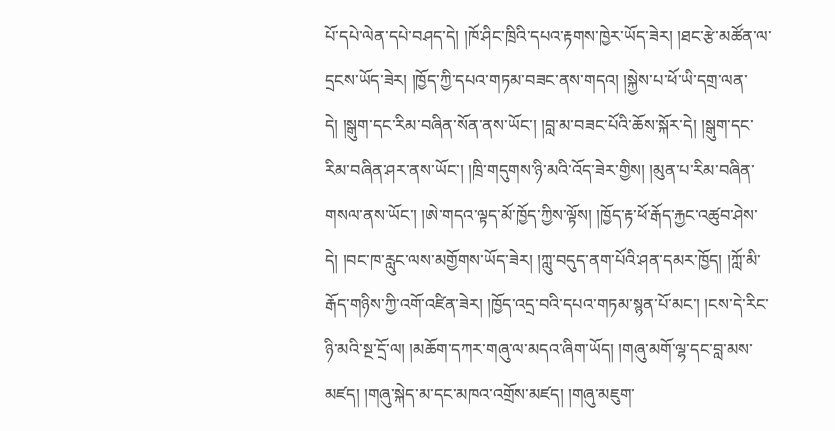པོ་དཔེ་ལེན་དཔེ་བཤད་དེ། །ཁོ་ཤིང་ཁྲིའི་དཔའ་རྟགས་ཁྱེར་ཡོད་ཟེར། །ཐང་རྩེ་མཚོན་ལ་དྲངས་ཡོད་ཟེར། །ཁྱོད་ཀྱི་དཔའ་གཏམ་བཟང་ནས་གདའ། །སྐྱེས་པ་ཕོ་ཡི་དགྲ་ལན་དེ། །སྒུག་དང་རིམ་བཞིན་སོན་ནས་ཡོང་། །བླ་མ་བཟང་པོའི་ཆོས་སྐོར་དེ། །སྒུག་དང་རིམ་བཞིན་ཤར་ནས་ཡོང་། །ཁྲི་གདུགས་ཉི་མའི་འོད་ཟེར་གྱིས། །མུན་པ་རིམ་བཞིན་གསལ་ནས་ཡོང་། །ཨེ་གདའ་ལྟད་མོ་ཁྱོད་ཀྱིས་ལྟོས། །ཁྱོད་རྟ་ཕོ་རྒོད་རྐྱང་འཚུབ་ཤེས་དེ། །བང་ཁ་རླུང་ལས་མགྱོགས་ཡོད་ཟེར། །ཀླུ་བདུད་ནག་པོའི་ཤན་དམར་ཁྱོད། །ཀློ་མི་རྒོད་གཉིས་ཀྱི་འགོ་འཛིན་ཟེར། །ཁྱོད་འདྲ་བའི་དཔའ་གཏམ་སྙན་པོ་མང་། །ངས་དེ་རིང་ཉི་མའི་སྔ་དྲོ་ལ། །མཆོག་དཀར་གཞུ་ལ་མདའ་ཞིག་ཡོད། །གཞུ་མགོ་ལྷ་དང་བླ་མས་མཛད། །གཞུ་སྐེད་མ་དང་མཁའ་འགྲོས་མཛད། །གཞུ་མཇུག་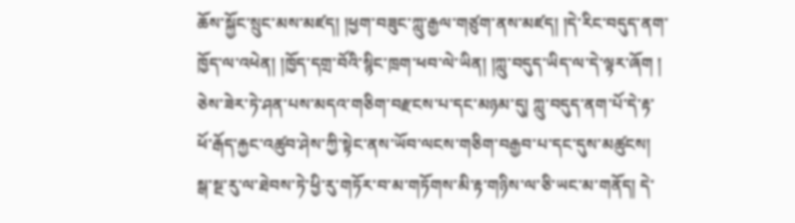ཆོས་སྐྱོང་སྲུང་མས་མཛད། །ཕྱག་བཟུང་ཀླུ་རྒྱལ་གཙུག་ནས་མཛད། །དེ་རིང་བདུད་ནག་ཁྱོད་ལ་འཕེན། །ཁྱོད་དགྲ་བོའི་སྙིང་ཁྲག་ཕབ་ལེ་ཡིན། །ཀླུ་བདུད་ཡིད་ལ་དེ་ལྟར་ཞོག །
ཅེས་ཟེར་ཏེ་ཤན་པས་མདའ་གཅིག་བརྫངས་པ་དང་མཉམ་དུ། ཀླུ་བདུད་ནག་པོ་དེ་རྟ་ཕོ་རྒོད་རྐྱང་འཚུབ་ཤེས་ཀྱི་སྟེང་ནས་ཡོབ་ལངས་གཅིག་བརྒྱབ་པ་དང་དུས་མཚུངས། སྒ་སྔ་རུ་ལ་ཐེབས་ཏེ་ཕྱི་རུ་གཏོར་བ་མ་གཏོགས་མི་རྟ་གཉིས་ལ་ཅི་ཡང་མ་གནོད། དེ་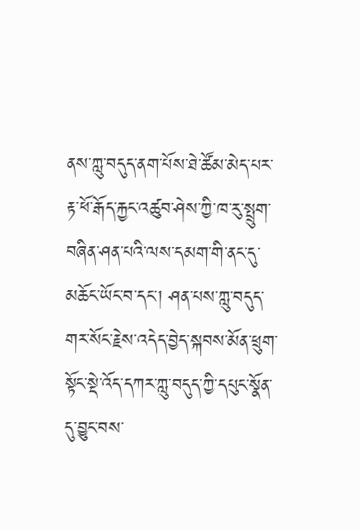ནས་ཀླུ་བདུད་ནག་པོས་ཐེ་ཚོམ་མེད་པར་རྟ་ཕོ་རྒོད་རྐྱང་འཚུབ་ཤེས་ཀྱི་ཁ་རུ་སྤྲུག་བཞིན་ཤན་པའི་ལས་དམག་གི་ནང་དུ་མཆོང་ཡོང་བ་དང་། ཤན་པས་ཀླུ་བདུད་གར་སོང་རྗེས་འདེད་བྱེད་སྐབས་མོན་ཕྲུག་སྟོང་སྡེ་འོད་དཀར་ཀླུ་བདུད་ཀྱི་དཔུང་སྣོན་དུ་བྱུང་བས་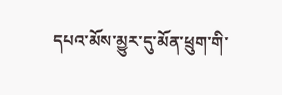དཔའ་མོས་མྱུར་དུ་མོན་ཕྲུག་གི་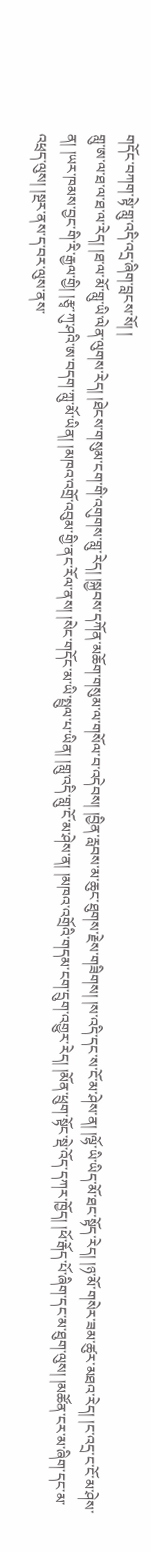གདོང་བཀག་སྟེ་གླུ་འདི་འདྲ་ཞིག་བླངས་སོ། །
གླུ་ཨ་ལ་ཐ་ལ་ཐ་ལ་རེད། །ཐ་ལ་མོ་གླུ་ཡི་ལེན་ལུགས་རེད། །ཐེངས་གསུམ་ངག་གི་འགུགས་གླུ་རེད། །སྐྱབས་དཀོན་མཆོག་གསུམ་ལ་གསོལ་བ་འདེབས། །བྱིན་རླབས་མ་ཆུང་ཐུགས་རྗེས་གཟིགས། །ས་འདི་དང་ས་ངོ་མ་ཤེས་ན། །ལྷོ་ཡི་ཡིད་མོ་ཐང་སྟོད་རེད། །ཉ་མོ་གསེར་ཟམ་ཚུར་མཐའ་རེད། །ང་འདྲ་ང་ངོ་མ་ཤེས་ན། །ཡར་ཁམས་བྱང་གི་རི་རྒྱལ་གྱི། །རྩྭ་ཀུ་ཤའི་ཨ་བདག་ཀླུ་མོ་ཡིན། །མཁའ་འགྲོ་འབུམ་གྱི་ནང་རོལ་ནས། །སེང་གདོང་མ་ཡི་སྤྲུལ་པ་ཡིན། །གླུ་འདི་གླུ་ངོ་མ་ཤེས་ན། །མཁའ་འགྲོའི་གདམ་ངག་དྲུག་འགྱུར་རེད། །མོན་ཕྲུག་སྟོང་སྡེ་འོད་དཀར་ཁྱོད། །ཕོ་རྒོད་པོ་ཞིག་དང་མ་ཐུག་ལུས། །མཚོན་ངར་མ་ཞིག་དང་མ་འཕྲད་ལུས། །སྔར་ནས་ད་བར་ལུས་ནས་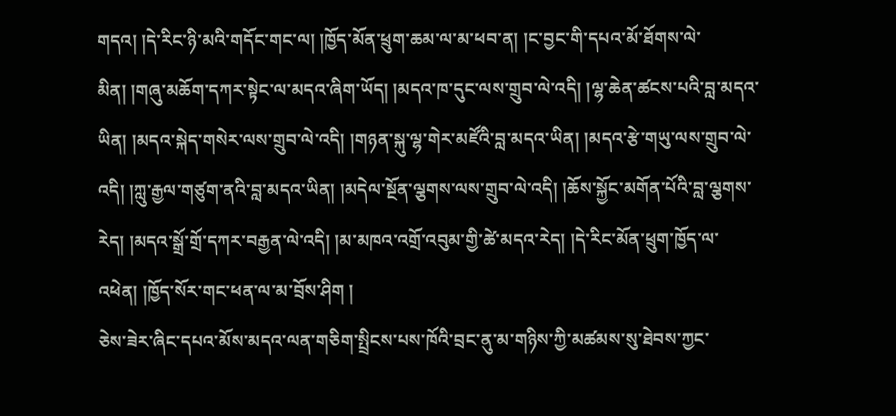གདའ། །དེ་རིང་ཉི་མའི་གདོང་གང་ལ། །ཁྱོད་མོན་ཕྲུག་ཆམ་ལ་མ་ཕབ་ན། །ང་བྱང་གི་དཔའ་མོ་ཐོགས་ལེ་མིན། །གཞུ་མཆོག་དཀར་སྟེང་ལ་མདའ་ཞིག་ཡོད། །མདའ་ཁ་དུང་ལས་གྲུབ་ལེ་འདི། །ལྷ་ཆེན་ཚངས་པའི་བླ་མདའ་ཡིན། །མདའ་སྐེད་གསེར་ལས་གྲུབ་ལེ་འདི། །གཉན་སྐུ་ལྷ་གེར་མཛོའི་བླ་མདའ་ཡིན། །མདའ་རྩེ་གཡུ་ལས་གྲུབ་ལེ་འདི། །ཀླུ་རྒྱལ་གཙུག་ནའི་བླ་མདའ་ཡིན། །མདེལ་སྔོན་ལྕགས་ལས་གྲུབ་ལེ་འདི། །ཆོས་སྐྱོང་མགོན་པོའི་བླ་ལྕགས་རེད། །མདའ་སྒྲོ་གྲོ་དཀར་བརྒྱན་ལེ་འདི། །མ་མཁའ་འགྲོ་འབུམ་གྱི་ཚེ་མདའ་རེད། །དེ་རིང་མོན་ཕྲུག་ཁྱོད་ལ་འཕེན། །ཁྱོད་སོར་གང་ཕན་ལ་མ་བྲོས་ཤིག །
ཅེས་ཟེར་ཞིང་དཔའ་མོས་མདའ་ལན་གཅིག་སྤྲིངས་པས་ཁོའི་བྲང་ནུ་མ་གཉིས་ཀྱི་མཚམས་སུ་ཐེབས་ཀྱང་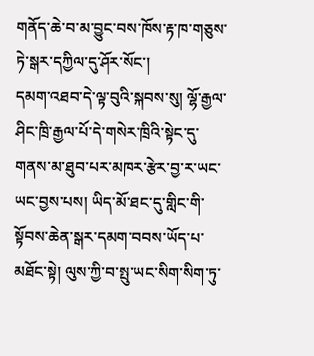གནོད་ཆེ་བ་མ་བྱུང་བས་ཁོས་རྟ་ཁ་གཅུས་ཏེ་སྒར་དཀྱིལ་དུ་ཤོར་སོང་།
དམག་འཐབ་དེ་ལྟ་བུའི་སྐབས་སུ། ལྷོ་རྒྱལ་ཤིང་ཁྲི་རྒྱལ་པོ་དེ་གསེར་ཁྲིའི་སྟེང་དུ་གནས་མ་ཐུབ་པར་མཁར་རྩེར་བྱ་ར་ཡང་ཡང་བྱས་པས། ཡིད་མོ་ཐང་དུ་གླིང་གི་སྟོབས་ཆེན་སྒར་དམག་བབས་ཡོད་པ་མཐོང་སྟེ། ལུས་ཀྱི་བ་སྤུ་ཡང་སིག་སིག་ཏུ་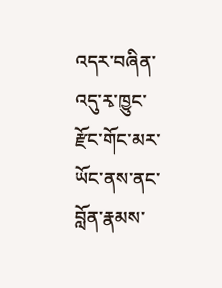འདར་བཞིན་འདུ་རྭ་ཁྱུང་རྫོང་གོང་མར་ཡོང་ནས་ནང་བློན་རྣམས་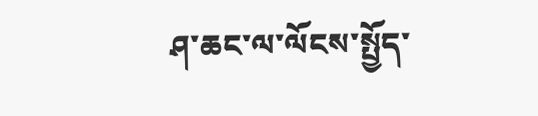ཤ་ཆང་ལ་ལོངས་སྤྱོད་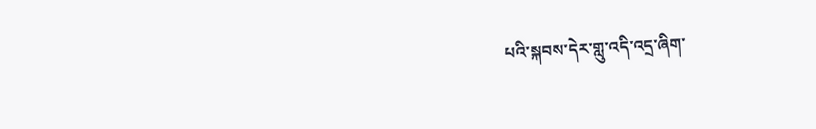པའི་སྐབས་དེར་གླུ་འདི་འདྲ་ཞིག་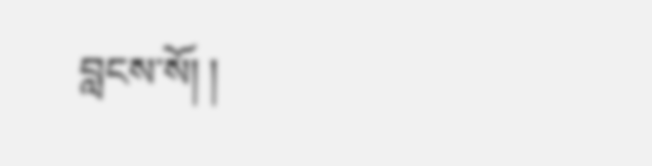བླངས་སོ། །